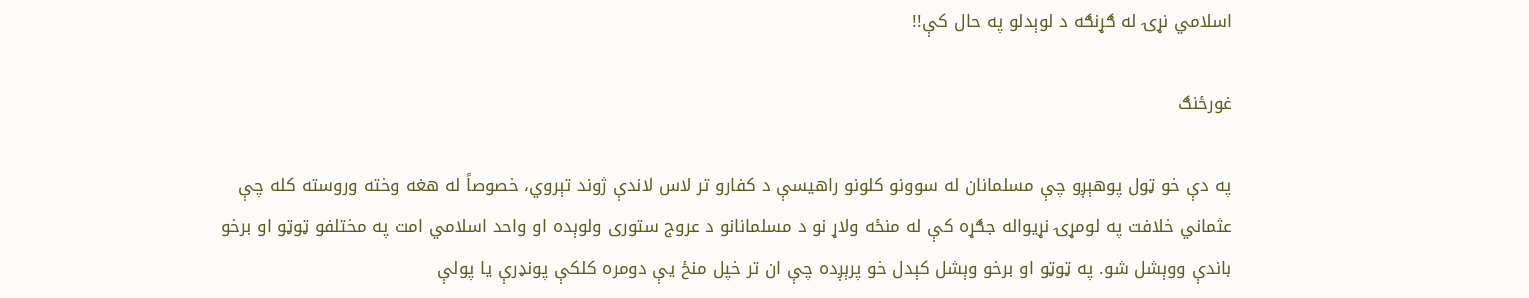اسلامي نړۍ له ګړنګه د لوېدلو په حال کې!!

غورځنګ

په دې خو ټول پوهېږو چې مسلمانان له سوونو کلونو راهيسې د کفارو تر لاس لاندې ژوند تېروي، خصوصاً له هغه وخته وروسته کله چې عثماني خلافت په لومړۍ نړيواله جګړه کې له منځه ولاړ نو د مسلمانانو د عروج ستوری ولوېده او واحد اسلامي امت په مختلفو ټوټو او برخو باندې ووېشل شو. په ټوټو او برخو وېشل کېدل خو پرېږده چې ان تر خپل منځ يې دومره کلکې پونډرې يا پولې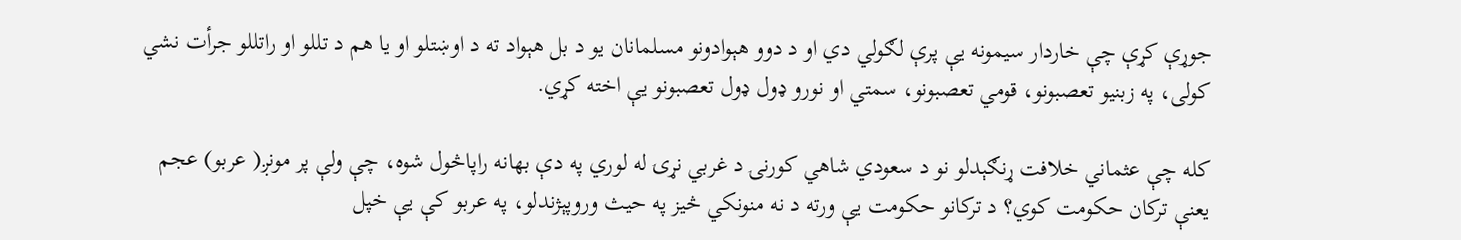جوړې کړې چې خاردار سيمونه يې پرې لګولي دي او د دوو هېوادونو مسلمانان يو د بل هېواد ته د اوښتلو او يا هم د تللو او راتللو جرأت نشي کولی، په زبنيو تعصبونو، قومي تعصبونو، سمتي او نورو ډول ډول تعصبونو يې اخته کړي.

کله چې عثماني خلافت ړنګېدلو نو د سعودي شاهي کورنۍ د غربي نړۍ له لوري په دې بهانه راپاڅول شوه، چې ولې پر مونږ( عربو) عجم يعنې ترکان حکومت کوي؟ د ترکانو حکومت يې ورته د نه منونکي څيز په حيث وروپېژندلو، په عربو کې يې خپل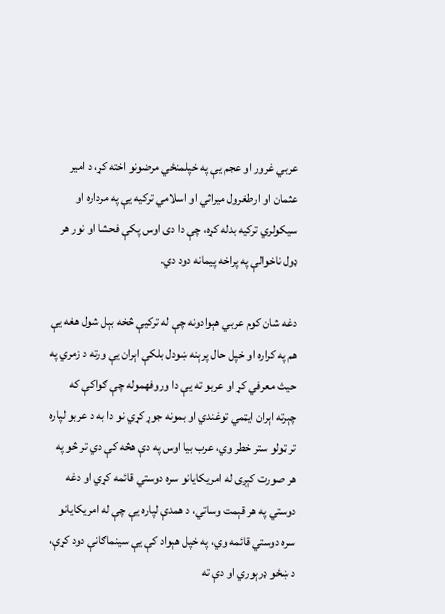عربي غرور او عجم يې په خپلمنځي مرضونو اخته کړ، د امير عثمان او ارطغرول ميراثي او اسلامي ترکيه يې په مرداره او سيکولري ترکيه بدله کړه، چې دا دی اوس پکې فحشا او نور هر ډول ناخوالې په پراخه پيمانه دود دي.

دغه شان کوم عربي هېوادونه چې له ترکيې څخه بېل شول هغه يې هم په کراره او خپل حال پرېنه ښودل بلکې اېران يې ورته د زمري په حيث معرفي کړ او عربو ته يې دا وروفهموله چې ګواکې که چېرته اېران ايټمي توغندي او بمونه جوړ کړي نو دا به د عربو لپاره تر ټولو ستر خطر وي، عرب بيا اوس په دې هڅه کې دي تر څو په هر صورت کېږی له امريکايانو سره دوستي قائمه کړي او دغه دوستي په هر قېمت وساتي، د همدې لپاره يې چې له امريکايانو سره دوستي قائمه وي، په خپل هېواد کې يې سينماګانې دود کړې، د ښځو ډرېوري او دې ته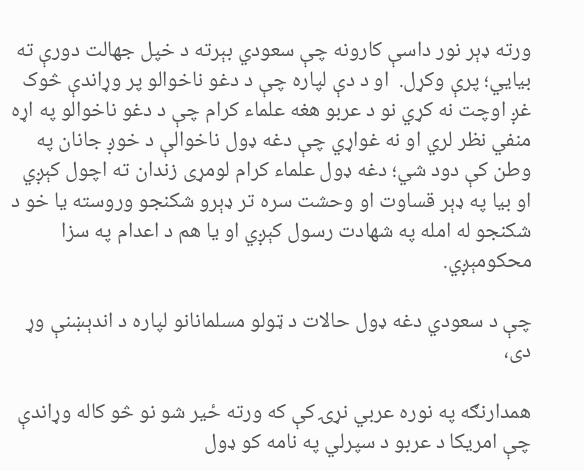ورته ډېر نور داسې کارونه چې سعودي بېرته د خپل جهالت دورې ته بيايي؛ پرې وکړل.  او د دې لپاره چې د دغو ناخوالو پر وړاندې څوک غږ اوچت نه کړي نو د عربو هغه علماء کرام چې د دغو ناخوالو په اړه منفي نظر لري او نه غواړي چې دغه ډول ناخوالې د خوږ جانان په وطن کې دود شي؛ دغه ډول علماء کرام لومړی زندان ته اچول کېږي او بیا په ډېر قساوت او وحشت سره تر ډېرو شکنجو وروسته يا خو د شکنجو له امله په شهادت رسول کېږي او يا هم د اعدام په سزا محکومېږي.

چې د سعودي دغه ډول حالات د ټولو مسلمانانو لپاره د اندېښنې وړ دی،

همدارنګه په نوره عربي نړۍ کې که ورته ځير شو نو څو کاله وړاندې چې امريکا د عربو د سپرلي په نامه کو ډول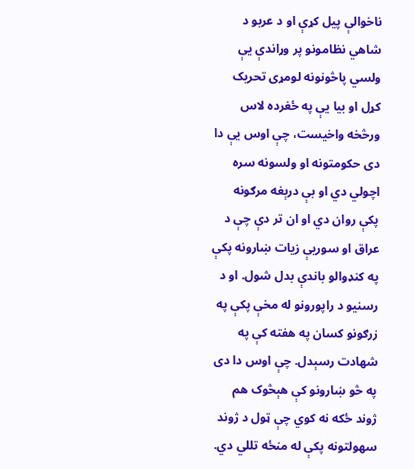ناخوالې پيل کړې او د عربو د شاهي نظامونو پر وړاندې يې ولسي پاڅونونه لومړی تحريک کړل او بيا يې په ځغرده لاس ورڅخه واخيست، چې اوس يې دا دی حکومتونه او ولسونه سره اچولي دي او بې درېغه مرګونه پکې روان دي او ان تر دې چې د عراق او سوريې زيات ښارونه پکې په کنډوالو باندې بدل شول. او د رسنيو د راپورونو له مخې پکې په زرګونو کسان په هفته کې په شهادت رسېدل. چې اوس دا دی په څو ښارونو کې هېڅوک هم ژوند ځکه نه کوي چې ټول د ژوند سهولتونه پکې له منځه تللي دي.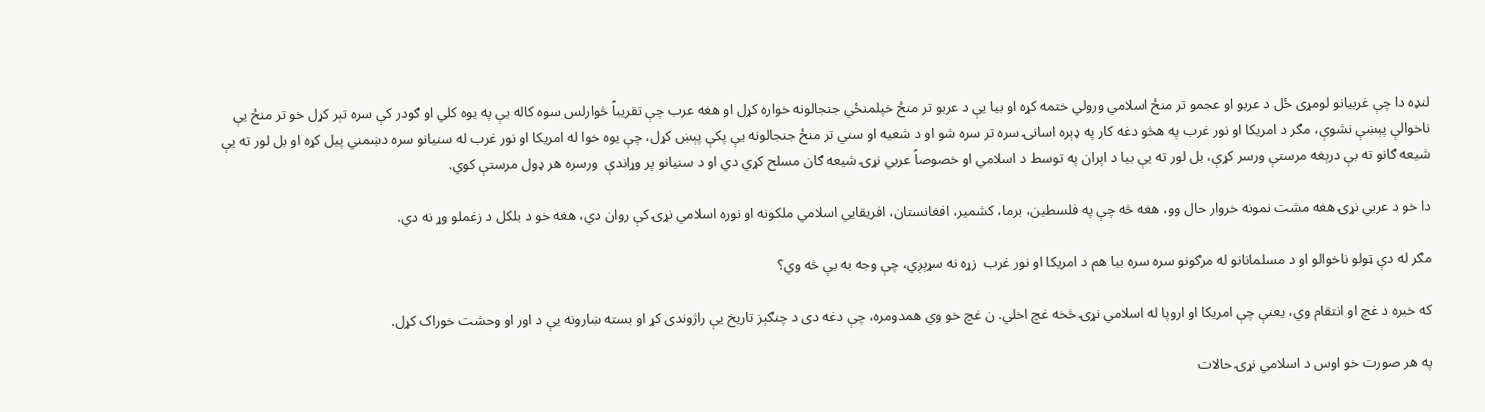لنډه دا چې غربيانو لومړی ځل د عربو او عجمو تر منځ اسلامي ورولي ختمه کړه او بيا يې د عربو تر منځ خپلمنځي جنجالونه خواره کړل او هغه عرب چې تقريباً څوارلس سوه کاله يې په يوه کلي او ګودر کې سره تېر کړل خو تر منځ يې ناخوالې پېښې نشوې، مګر د امريکا او نور غرب په هڅو دغه کار په ډېره اسانۍ سره تر سره شو او د شعيه او سني تر منځ جنجالونه يې پکې پېښ کړل، چې يوه خوا له امریکا او نور غرب له سنيانو سره دښمني پيل کړه او بل لور ته يې شيعه ګانو ته بې درېغه مرستې ورسر کړې، بل لور ته يې بيا د اېران په توسط د اسلامي او خصوصاً عربي نړۍ شيعه ګان مسلح کړي دي او د سنيانو پر وړاندې  ورسره هر ډول مرستې کوي.

دا خو د عربي نړۍ هغه مشت نمونه خروار حال وو، هغه څه چې په فلسطين، برما، کشمير، افغانستان، افريقايي اسلامي ملکونه او نوره اسلامي نړۍ کې روان دي، هغه خو د بلکل د زغملو وړ نه دي.

مګر له دې ټولو ناخوالو او د مسلمانانو له مرګونو سره سره بيا هم د امريکا او نور غرب  زړه نه سړېږي، چې وجه به يې څه وي؟

که خبره د غچ او انتقام وي، يعنې چې امریکا او اروپا له اسلامي نړۍ څخه غچ اخلي. ن غچ خو وي همدومره، چې دغه دی د چنګېز تاریخ يې راژوندی کړ او بسته ښارونه يې د اور او وحشت خوراک کړل.

په هر صورت خو اوس د اسلامي نړۍ حالات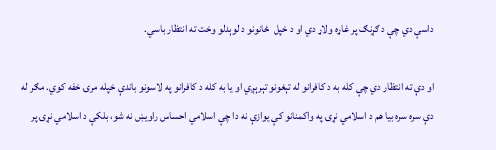داسې دي چې د ګړنګ پر غاړه ولاړ دي او د خپل  ځانونو د لوېدلو وخت ته انتظار باسي.

او دې ته انتظار دي چې کله به د کافرانو له تېغونو تېرېږي او يا به کله د کافرانو په لاسونو باندې خپله مرۍ خفه کوي. مګر له دې سره سره بيا هم د اسلامي نړۍ په واکمنانو کې يوازې نه دا چې اسلامي احساس راويښ نه شو، بلکې د اسلامي نړۍ پر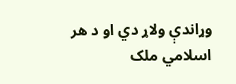وړاندې ولاړ دي او د هر اسلامي ملک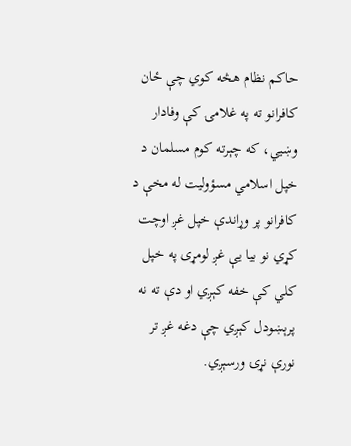حاکم نظام هڅه کوي چې ځان کافرانو ته په غلامۍ کې وفادار وښيي، که چېرته کوم مسلمان د خپل اسلامي مسؤوليت له مخې د کافرانو پر وړاندې خپل غږ اوچت کړي نو بيا يې غږ لومړی په خپل کلي کې خفه کېږي او دې ته نه پرېښودل کېږي چې دغه غږ تر نورې نړۍ ورسېږي.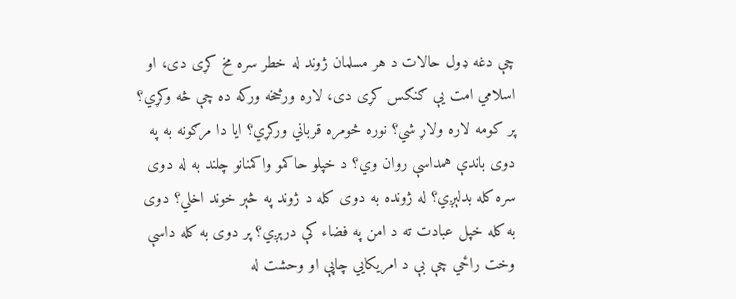چې دغه ډول حالات د هر مسلمان ژوند له خطر سره مخ کړی دی، او اسلامي امت يې ګنګس کړی دی، لاره ورڅخه ورکه ده چې څه وکړي؟ پر کومه لاره ولاړ شي؟ نوره څومره قرباني ورکړي؟ ايا دا مرګونه به په دوی باندې همداسې روان وي؟ د خپلو حاکمو واکمنانو چلند به له دوی سره کله بدلېږي؟ له ژونده به دوی کله د ژوند په څېر خوند اخلي؟ دوی به کله خپل عبادت ته د امن په فضاء کې درېږي؟ پر دوی به کله داسې وخت راځي چې بې د امریکايي چاپې او وحشت له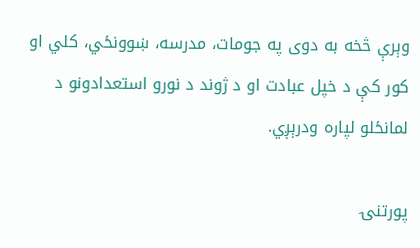وېرې څخه به دوی په جومات، مدرسه، ښوونځي، کلي او کور کې د خپل عبادت او د ژوند د نورو استعدادونو د لمانځلو لپاره ودرېږي.

پورتنۍ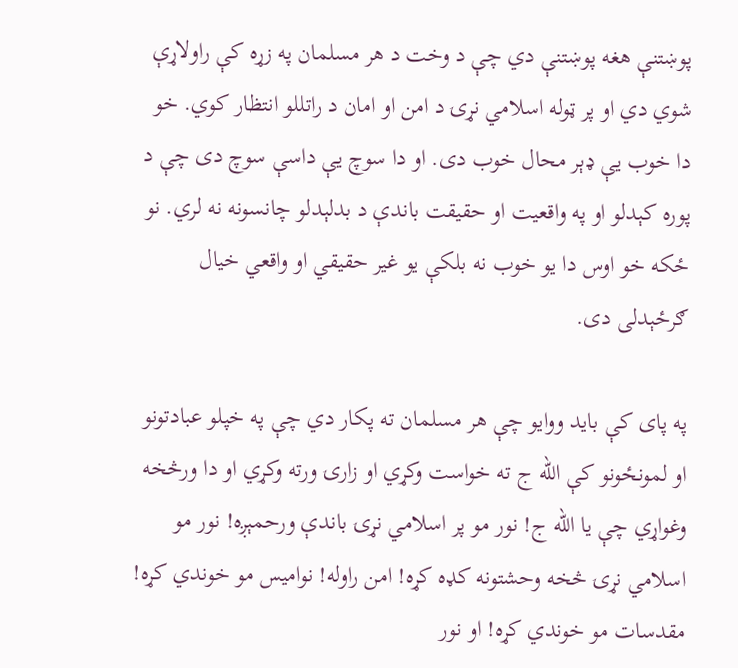پوښتنې هغه پوښتنې دي چې د وخت د هر مسلمان په زړه کې راولاړې شوي دي او پر ټوله اسلامي نړۍ د امن او امان د راتللو انتظار کوي. خو دا خوب يې ډېر محال خوب دی. او دا سوچ يې داسې سوچ دی چې د پوره کېدلو او په واقعيت او حقيقت باندې د بدلېدلو چانسونه نه لري. نو ځکه خو اوس دا يو خوب نه بلکې يو غير حقيقي او واقعي خيال ګرځېدلی دی.

په پای کې بايد ووايو چې هر مسلمان ته پکار دي چې په خپلو عبادتونو او لمونځونو کې الله ج ته خواست وکړي او زارۍ ورته وکړي او دا ورڅخه وغواړي چې يا الله ج! نور مو پر اسلامي نړۍ باندې ورحمېږه! نور مو اسلامي نړۍ څخه وحشتونه کډه کړه! امن راوله! نواميس مو خوندي کړه! مقدسات مو خوندي کړه! او نور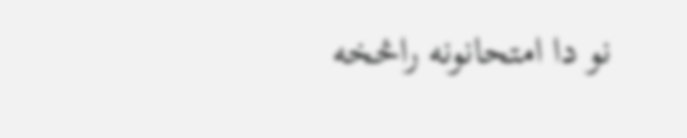نو دا امتحانونه راڅخه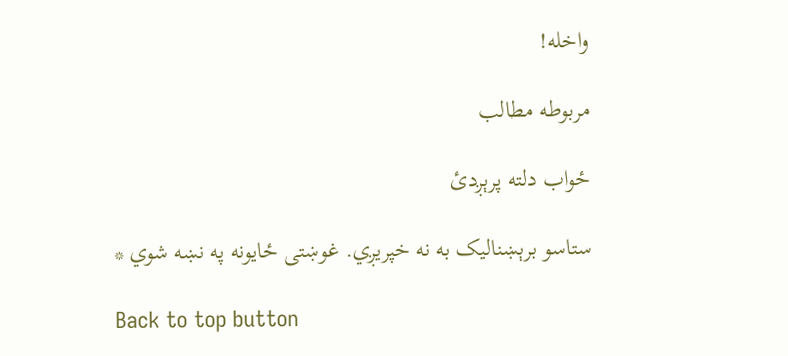واخله!

مربوطه مطالب

ځواب دلته پرېږدئ

ستاسو برېښناليک به نه خپريږي. غوښتى ځایونه په نښه شوي *

Back to top button